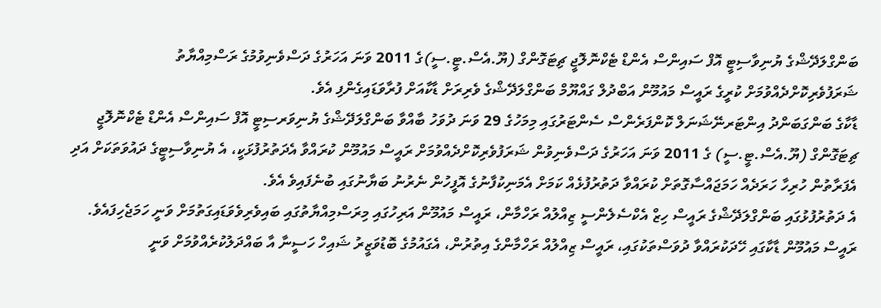ބަންގްލަދޭޝްގެ ޔުނިވާސިޓީ އޮފް ސައިންސް އެންޑް ޓެކްނޮލޮޖީ ޗިޓަގޮންގް (ޔޫ.އެސް.ޓީ.ސީ)ގެ 2011 ވަނަ އަހަރުގެ ދަސްވެނިވުމުގެ ރަސްމިއްޔާތު ޝަރަފުވެރިކޮށްދެއްވުމަށް ކުރީގެ ރައީސް މައުމޫން އަބްދުލް ގައްޔޫމް ބަންގްލަދޭޝްގެ ވެރިރަށް ޑާކާއަށް ފުރާވަޑައިގެންފި އެވެ.
ޑާކާގެ ބަންގަބަންދު އިންޓަރނޭޝަނަލް ކޮންފަރެންސް ސެންޓަރުގައި މިމަހުގެ 29 ވަނަ ދުވަހު ބާއްވާ ބަންގްލަދޭޝްގެ ޔުނިވަރސިޓީ އޮފް ސައިންސް އެންޑް ޓެކްނޮލޮޖީ ޗިޓަގޮންގް (ޔޫ.އެސް.ޓީ.ސީ) ގެ 2011 ވަނަ އަހަރުގެ ދަސްވެނިވުން ޝަރަފުވެރިކޮށްދެއްވުމަށް ރައީސް މައުމޫން ކުރައްވާ އެދަތުރުފުޅަކީ، އެ ޔުނިވާސިޓީގެ ދައުވަތަކަށް އަދި އެފަރާތުން ހުރިހާ ހަރަދެއް ހަމަޖައްސާގޮތަށް ކުރައްވާ ދަތުރުފުޅެއް ކަމަށް އެމަނިކުފާނުގެ އޮފީހުން ނެރުނު ބަޔާނުގައި ބުނެފައިވެ އެވެ.
އެ ދަތުރުފުޅުގައި ބަންގްލަދޭޝްގެ ރައީސް ހިޒް އެކްސެލެންސީ ޒިއްލުއް ރަހްމާން، ރައީސް މައުމޫން އަރިހުގައި މިރަސްމިއްޔާތުގައި ބައިވެރިވެވަޑައިގަތުމަށް ވަނީ ހަމަޖެހިފައެވެ. ރައީސް މައުމޫން ޑާކާގައި ހޭދަކުރައްވާ ދުވަސްތަކުގައި، ރައީސް ޒިއްލުއް ރަހްމާންގެ އިތުރުން، އެގައުމުގެ ބޮޑުވަޒީރު ޝައިހް ހަސީނާ އާ ބައްދަލުކުރެއްވުމަށް ވަނީ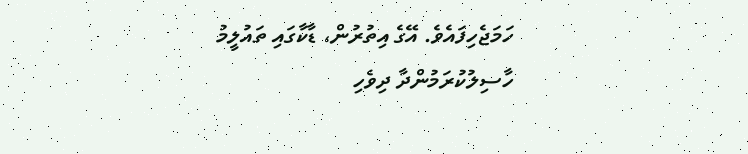ހަމަޖެހިފައެވެ. އޭގެ އިތުރުން، ޑާކާގައި ތައުލީމު ހާސިލުކުރަމުންދާ ދިވެހި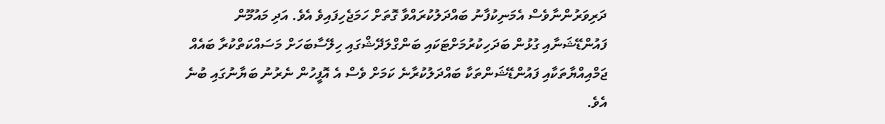ދަރިވަރުންނާވެސް އެމަނިކުފާނު ބައްދަލުކުރައްވާ ގޮތަށް ހަމަޖެހިފައިވެ އެވެ. އަދި މައުމޫން ފައުންޑޭޝަނާއި ގުޅުން ބަދަހިކުރުމަށްޓަކައި ބަންގްލަދޭޝްގައި ހިލޭސާބަހަށް މަސައްކަތްކުރާ ބައެއް ޖަމްއިއްޔާތަކާއި ފައުންޑޭޝަންތަކާ ބައްދަލުކުރާނެ ކަމަށް ވެސް އެ އޮފީހުން ނެރުނު ބަޔާނުގައި ބުނެ އެވެ.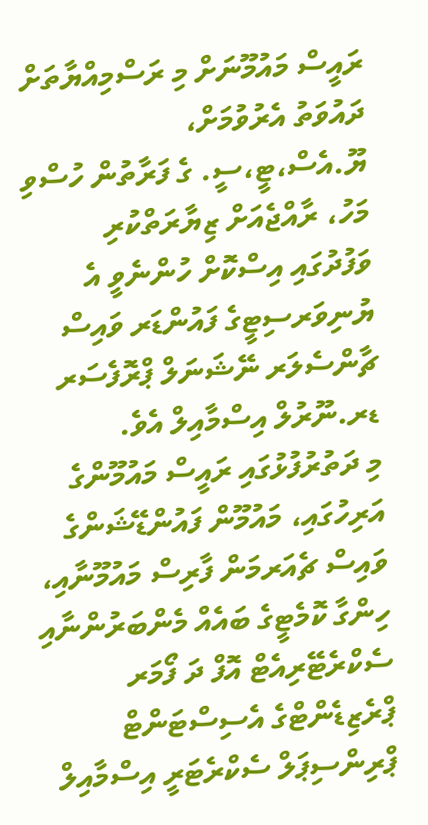ރައީސް މައުމޫނަށް މި ރަސްމިއްޔާތަށް ދައުވަތު އެރުވުމަށް، ޔޫ.އެސް،ޓީ،ސީ. ގެ ފަރާތުން ހުސްވި މަހު، ރާއްޖެއަށް ޒިޔާރަތްކުރި ވަފުދުގައި އިސްކޮށް ހުންނެވީ އެ ޔުނިވަރސިޓީގެ ފައުންޑަރ ވައިސް ޗާންސެލަރ ނޭޝަނަލް ޕްރޮފެސަރ ޑރ.ނޫރުލް އިސްމާއިލް އެވެ.
މި ދަތުރުފުޅުގައި ރައީސް މައުމޫންގެ އަރިހުގައި، މައުމޫން ފައުންޑޭޝަންގެ ވައިސް ޗެއަރމަން ފާރިސް މައުމޫނާއި، ހިންގާ ކޮމެޓީގެ ބައެއް މެންބަރުންނާއި ސެކްރެޓޭރިއެޓް އޮފް ދަ ފޯމަރ ޕްރެޒިޑެންޓްގެ އެސިސްޓަންޓް ޕްރިންސިޕަލް ސެކްރެޓަރީ އިސްމާއިލް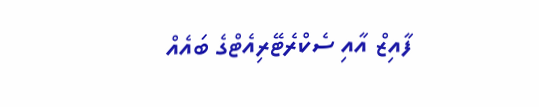ފާއިޒް އާއި ސެކްރެޓޭރިއެޓްގެ ބައެއް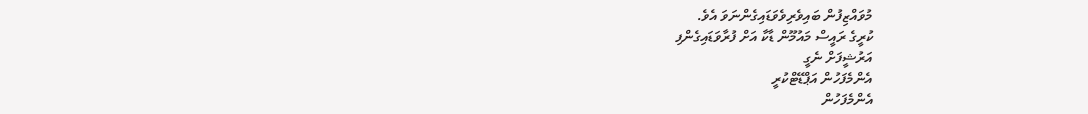މުވައްޒިފުން ބައިވެރިވެވަޑައިގެންނަވަ އެވެ.
ކުރީގެ ރައީސް މައުމޫން ޑާކާ އަށް ފުރާވަޑައިގެންފި
އަރުޝީފަށް ނެގީ
އެންމެފަހުން އަޕްޑޭޓްކުރީ
އެންމެފަހުން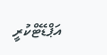އަޕްޑޭޓްކުރީ